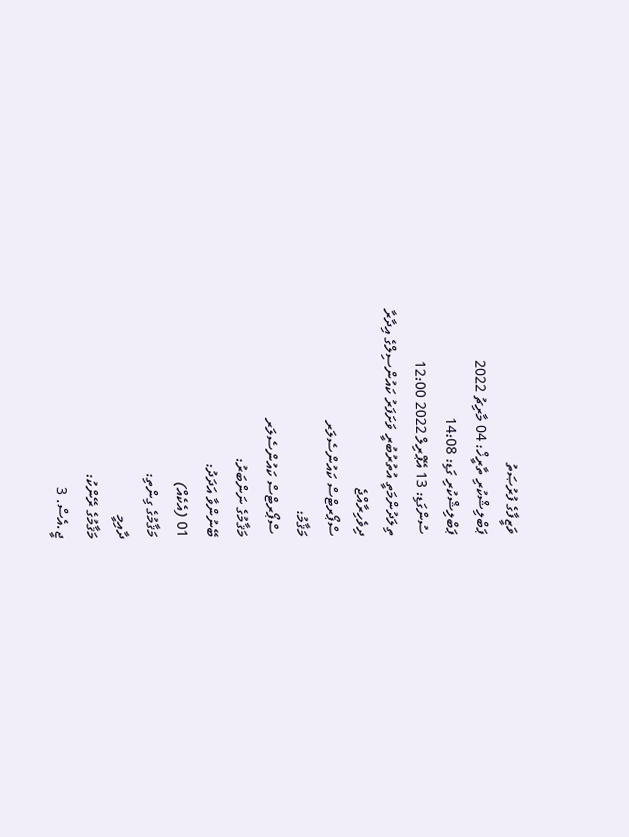ވަޒީފާގެ ފުރުޞަތު
ޕަބްލިޝްކުރި ތާރީޚް: 04 މާރިޗު 2022
ޕަބްލިޝްކުރި ގަޑި: 14:08
ސުންގަޑި: 13 އޭޕްރިލް 2022 12:00
ތިލަދުންމަތީ އުތުރުބުރީ ވަށަފަރު ކައުންސިލްގެ އިދާރާ
ދިވެހިރާއްޖެ
ސްޕޯރޓްސް ކައުންސެލަރ
މަޤާމު:
 ސްޕޯރޓްސް ކައުންސެލަރ
މަޤާމުގެ ނަންބަރު:
ބޭނުންވާ އަދަދު:
01 (އެކެއް)
މަޤާމުގެ ގިންތި:
ދާއިމީ
މަޤާމުގެ ރޭންކު:
ޖީ.އެސް. 3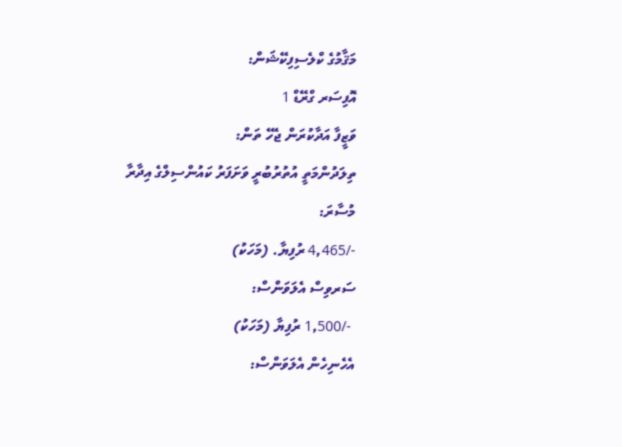މަޤާމުގެ ކްލެސިފިކޭޝަން:
އޮފިސަރ ގްރޭޑް 1
ވަޒީފާ އަދާކުރަން ޖެހޭ ތަން:
ތިލަދުންމަތީ އުތުރުބުރީ ވަށަފަރު ކައުންސިލްގެ އިދާރާ
މުސާރަ:
-/4,465 ރުފިޔާ. (މަހަކު)
ސަރވިސް އެލަވަންސް:
 -/1,500 ރުފިޔާ (މަހަކު)
އެހެނިހެން އެލަވަންސް: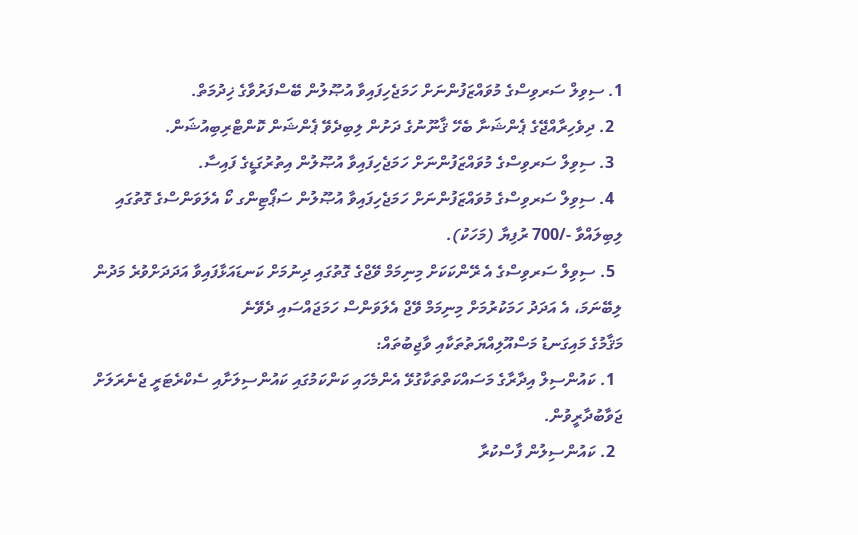1. ސިވިލް ސަރވިސްގެ މުވައްޒަފުންނަށް ހަމަޖެހިފައިވާ އުޞޫލުން ބޭސްފަރުވާގެ ޚިދުމަތް.
  2. ދިވެހިރާއްޖޭގެ ޕެންޝަނާ ބެހޭ ޤާނޫނުގެ ދަށުން ލިބިދެވޭ ޕެންޝަން ކޮންޓްރިބިއުޝަން.
  3. ސިވިލް ސަރވިސްގެ މުވައްޒަފުންނަށް ހަމަޖެހިފައިވާ އުޞޫލުން އިތުރުގަޑީގެ ފައިސާ.
  4. ސިވިލް ސަރވިސްގެ މުވައްޒަފުންނަށް ހަމަޖެހިފައިވާ އުޞޫލުން ސަޕޯޓިންގ ކޯ އެލަވަންސްގެ ގޮތުގައި ލިބިލައްވާ -/700 ރުފިޔާ (މަހަކު).
  5. ސިވިލް ސަރވިސްގެ އެ ރޭންކަކަށް މިނިމަމް ވޭޖްގެ ގޮތުގައި ދިނުމަށް ކަނޑައަޅާފައިވާ އަދަދަށްވުރެ މަދުން ލިބޭނަމަ، އެ އަދަދު ހަމަކުރުމަށް މިނިމަމް ވޭޖް އެލަވަންސް ހަމަޖައްސައި ދެވޭނެ
މަޤާމުގެ މައިގަނޑު މަސްއޫލިއްޔަތުތަކާއި ވާޖިބުތައް:
  1. ކައުންސިލް އިދާރާގެ މަސައްކަތްތަކާގުޅޭ އެންމެހައި ކަންކަމުގައި ކައުންސިލަށާއި ސެކްރެޓަރީ ޖެނެރަލަށް ޖަވާބުދާރީވުން.
  2. ކައުންސިލުން ފާސްކުރާ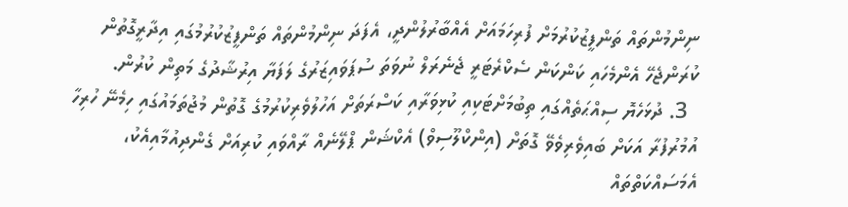ނިންމުންތައް ތަންފީޒުކުރުމަށް ފުރިހަމައަށް އެއްބާރުލުންދީ، އެފަދަ ނިންމުންތައް ތަންފީޒުކުރުމުގައި އިދާރީގޮތުން ކުރަންޖެހޭ އެންމެހައި ކަންކަން ސެކްރެޓަރީ ޖެނެރަލް ނުވަތަ ސުޕަވައިޒަރުގެ ލަފަޔާ އިރުޝާދުގެ މަތިން ކުރުން.
  3. ދުޅަހެޔޮ ސިއްޙަތެއްގައި ތިބުމަށްޓަކިއި ކުޅިވަރާއި ކަސްރަތަށް އަހުލުވެރިކުރުމުގެ ގޮތުން މުޖުތަމައުގައި ހިމެނޭ ހުރިހާ އުމުރުފުރާ އަކަށް ބައިވެރިވެވޭ ގޮތަށް (އިންކްލޫސިވް) އެކްޝަން ޕްލޭނެއް ރާއްވައި ކުރިއަށް ގެންދިއުމާއިއެކު، އެމަސައްކަތްތައް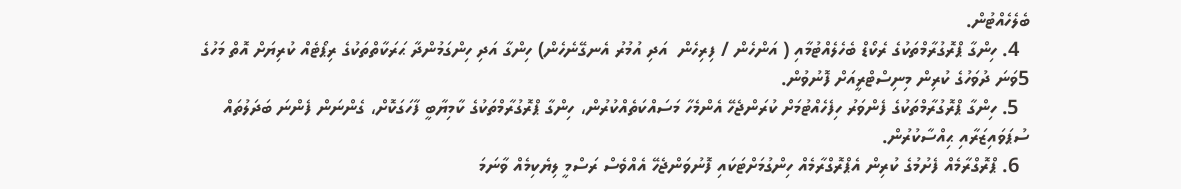ބެލެހެއްޓުން.
  4. ހިންގާ ޕްރޮގުރާމްތަކުގެ ރެކޯޑް ބެހެލެއްޓުމާއި ( އަންހެން / ފިރިހެން  އަދި އުމުރު އެނގޭނެހެން) ހިންގާ އަދި ހިންގަމުންދާ ޙަރަކާތްތަކުގެ ރިޕޯޓެއް ކުރިޔަށް އޮތް މަހުގެ 5ވަނަ ދުވަހުގެ ކުރިން މިނިސްޓްރީއަށް ފޮނުވުން.
  5. ހިންގާ ޕްރޮގުރާމްތަކުގެ ފެންވަރު ހިފެހެއްޓުމަށް ކުރަންޖެހޭ އެންމެހާ މަސައްކަތެއްކުރުން، ހިންގާ ޕްރޮގުރާމްތަކުގެ ކާމިޔާބީ ފާހަގަކޮށް، ގެންނަން ފެންނަ ބަދަލުތައް ސުޕަވައިޒަރާއި ޙިއްސާކުރުން.
  6. ޕްރޮގްރާމެއް ފެށުމުގެ ކުރިން އެޕްރޮގްރާމެއް ހިންގުމަށްޓަކައި ފޮނުވަންޖެހޭ އެއްވެސް ރަސްމީ ލިޔެކިމެއް ވާނަމަ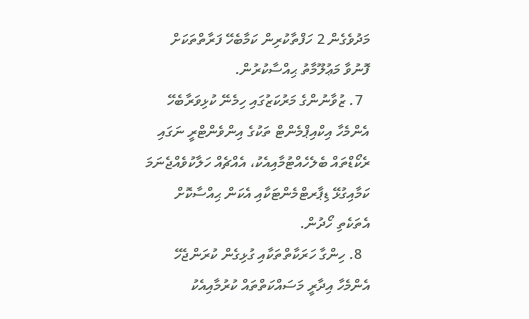މަދުވެގެން 2 ހަފްތާކުރިން ކަމާބެހޭ ފަރާތްތަކަށް ފޮނުވާ މަޢުލޫމާތު ޙިއްސާކުރުން.
  7. ޒުވާނުންގެ މަރުކަޒުގައި ހިމެނޭ ކުޅިވަރާބެހޭ އެންމެހާ އިކްއިޕްމެންޓް ތަކުގެ އިންވެންޓްރީ ނަގައި ރެކޯޑްތައް ބެލެހެއްޓުމާއިއެކު، އެއްޗެއް ހަލާކުވެއްޖެނަމަ ކަމާއިގުޅޭ ޑިޕާރޓްމެންޓަކާއި އެކަން ޙިއްސާކޮށް އެތަކެތި ހޯދުން.
  8. ހިންގާ ހަރަކާތްތަކާއި ގުޅިގެން ކުރަންޖެހޭ އެންމެހާ އިދާރީ މަސައްކަތްތައް ކުރުމާއިއެކު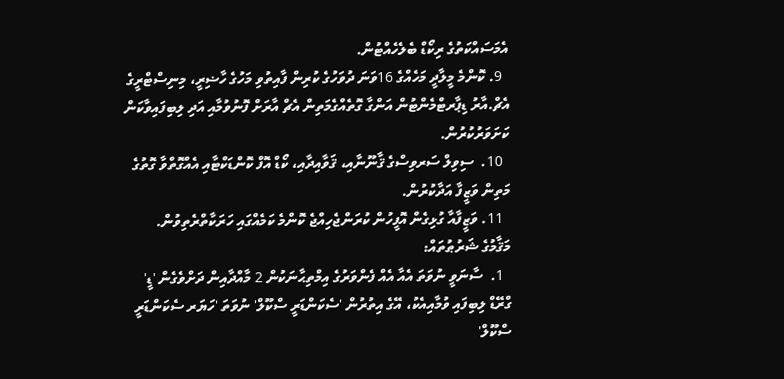އެމަސައްކަތުގެ ރިކޯޑް ބެލެހެއްޓުން.
  9. ކޮންމެ މީލާދީ މަހެއްގެ 16ވަނަ ދުވަހުގެ ކުރިން ފާއިތުވި މަހުގެ ހާޟިރީ، މިނިސްޓްރީގެ އެޗް.އާރު ޑިޕާރޓްމެންޓުން އަންގާ ގޮތެއްގެމަތިން އެޗް އާރަށް ފޮނުވުމާއި އަދި ލިބިފައިވާކަން ކަށަވަރުކުރުން.
  10.  ސިވިލް ސަރވިސްގެ ޤާނޫނާއި، ޤަވާއިދާއި، ކޯޑް އޮފް ކޮންޑަކްޓާއި އެއްގޮތްވާ ގޮތުގެ މަތިން ވަޒީފާ އަދާކުރުން.
  11. ވަޒީފާއާ ގުޅިގެން އޮފީހުން ކުރަންޖެހިއްޖެ ކޮންމެ ކަމެއްގައި ހަރަކާތްރެތިވުން.
މަޤާމުގެ ޝަރުޠުތައް:
  1.  ސާނަވީ ނުވަތަ އެއާ އެއް ފެންވަރުގެ އިމްތިޙާނަކުން 2 މާއްދާއިން ދަށްވެގެން 'ޑީ' ގްރޭޑް ލިބިފައި ވުމާއިއެކު، އޭގެ އިތުރުން 'ސެކަންޑަރީ ސްކޫލް' ނުވަތަ 'ހަޔަރ ސެކަންޑަރީ ސްކޫލް'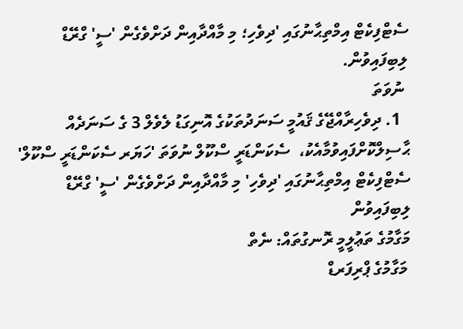ސެޓްފިކެޓް އިމްތިޙާނުގައި 'ދިވެހި؛ މި މާއްދާއިން ދަށްވެގެން 'ސީ' ގްރޭޑް ލިބިފައިވުން.
 ނުވަތަ
  1. ދިވެހިރާއްޖޭގެ ޤައުމީ ސަނަދުތަކުގެ އޮނިގަޑު ލެވެލް 3 ގެ ސަނަދެއް ޙާސިލްކޮށްފައިވުމާއެކު،  ސެކަންޑަރީ ސްކޫލް ނުވަތަ 'ހަޔަރ ސެކަންޑަރީ ސްކޫލް' ސެޓްފިކެޓް އިމްތިޙާނުގައި 'ދިވެހި' މި މާއްދާއިން ދަށްވެގެން 'ސީ' ގްރޭޑް ލިބިފައިވުން
މަގާމުގެ ތަޢުލީމީ ރޮނގުތައް: ނެތް
 މަގާމުގެ ޕްރިފަރޑް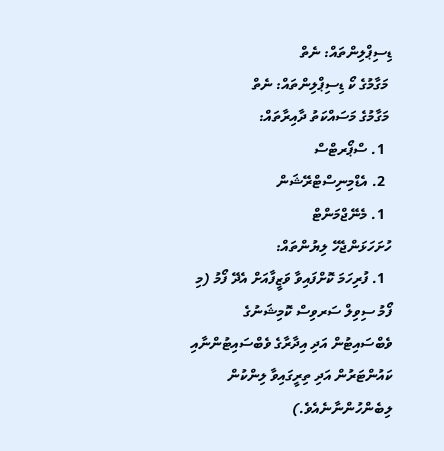ޑިސިޕްލިންތައް: ނެތް
 މަގާމުގެ ކޯ ޑިސިޕްލިންތައް: ނެތް
 މަގާމުގެ މަސައްކަތު ދާއިރާތައް:
  1. ސްޕޯރޓްސް
  2. އެޑްމިނިސްޓްރޭޝަން
  1. މެނޭޖްމަންޓް
ހުށަހަޅަންޖެހޭ ލިޔުންތައް:
  1. ފުރިހަމަ ކޮށްފައިވާ ވަޒީފާއަށް އެދޭ ފޯމު (މި ފޯމު ސިވިލް ސަރވިސް ކޮމިޝަނުގެ ވެބްސައިޓުން އަދި އިދާރާގެ ވެބްސައިޓުންނާއި ކައުންޓަރުން އަދި ތިރީގައިވާ ލިންކުން ލިބެންހުންނާނެއެވެ.)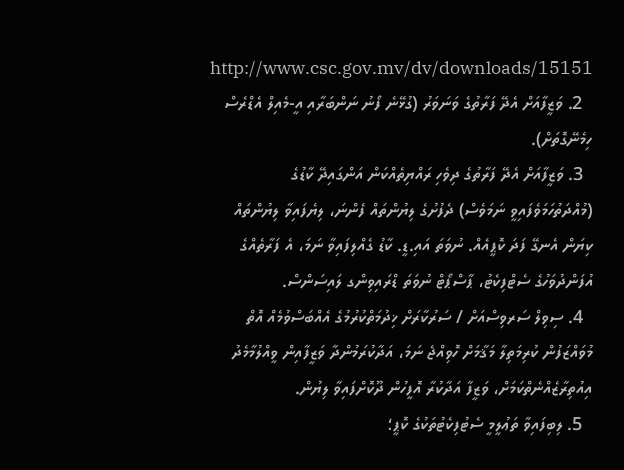http://www.csc.gov.mv/dv/downloads/15151
  2. ވަޒީފާއަށް އެދޭ ފަރާތުގެ ވަނަވަރު (ގުޅޭނެ ފޯނު ނަންބަރާއި އީ-މެއިލް އެޑްރެސް ހިމެނޭގޮތަށް).
  3. ވަޒީފާއަށް އެދޭ ފަރާތުގެ ދިވެހި ރައްޔިތެއްކަން އަންގައިދޭ ކާޑުގެ (މުއްދަތުހަމަވެފައިވީ ނަމަވެސް) ދެފުށުގެ ލިޔުންތައް ފެންނަ، ލިޔެފައިވާ ލިޔުންތައް ކިޔަން އެނގޭ ފަދަ ކޮޕީއެއް. ނުވަތަ އައި.ޑީ. ކާޑު ގެއްލިފައިވާ ނަމަ، އެ ފަރާތެއްގެ އުފަންދުވަހުގެ ސެޓްފިކެޓު، ޕާސްޕޯޓް ނުވަތަ ޑްރައިވިންގ ލައިސަންސް.
  4. ސިވިލް ސަރވިސްއަށް / ސަރުކާރަށް ޚިދުމަތްކުރުމުގެ އެއްބަސްވުމެއް އޮތް މުވައްޒަފުން ކުރިމަތިލާ މަޤާމަށް ހޮވިއްޖެ ނަމަ، އަދާކުރަމުންދާ ވަޒީފާއިން ވީއްލުމާމެދު އިއުތިރާޒެއްނެތްކަމަށް، ވަޒީފާ އަދާކުރާ އޮފީހުން ދޫކޮށްފައިވާ ލިޔުން.
  5. ލިބިފައިވާ ތަޢުލީމީ ސެޓުފިކެޓުތަކުގެ ކޮޕީ؛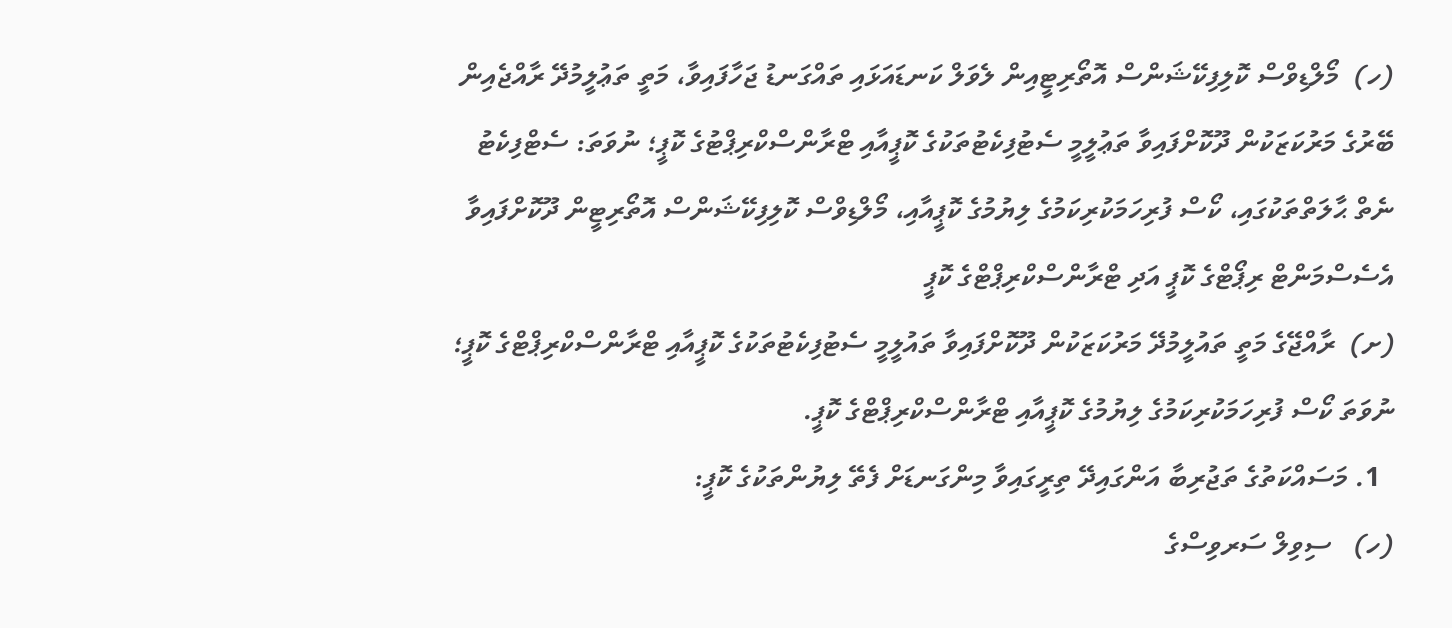(ހ)  މޯލްޑިވްސް ކޮލިފިކޭޝަންސް އޮތޯރިޓީއިން ލެވަލް ކަނޑައަޅައި ތައްގަނޑު ޖަހާފައިވާ، މަތީ ތަޢުލީމުދޭ ރާއްޖެއިން ބޭރުގެ މަރުކަޒަކުން ދޫކޮށްފައިވާ ތަޢުލީމީ ސެޓުފިކެޓުތަކުގެ ކޮޕީއާއި ޓްރާންސްކްރިޕްޓުގެ ކޮޕީ؛ ނުވަތަ: ސެޓްފިކެޓު ނެތް ޙާލަތްތަކުގައި، ކޯސް ފުރިހަމަކުރިކަމުގެ ލިޔުމުގެ ކޮޕީއާއި، މޯލްޑިވްސް ކޮލިފިކޭޝަންސް އޮތޯރިޓީން ދޫކޮށްފައިވާ އެސެސްމަންޓް ރިޕޯޓްގެ ކޮޕީ އަދި ޓްރާންސްކްރިޕްޓްގެ ކޮޕީ
(ށ)  ރާއްޖޭގެ މަތީ ތައުލީމުދޭ މަރުކަޒަކުން ދޫކޮށްފައިވާ ތައުލީމީ ސެޓުފިކެޓުތަކުގެ ކޮޕީއާއި ޓްރާންސްކްރިޕްޓްގެ ކޮޕީ؛ ނުވަތަ ކޯސް ފުރިހަމަކުރިކަމުގެ ލިޔުމުގެ ކޮޕީއާއި ޓްރާންސްކްރިޕްޓްގެ ކޮޕީ.
  1. މަސައްކަތުގެ ތަޖުރިބާ އަންގައިދޭ ތިރީގައިވާ މިންގަނޑަށް ފެތޭ ލިޔުންތަކުގެ ކޮޕީ:
(ހ)   ސިވިލް ސަރވިސްގެ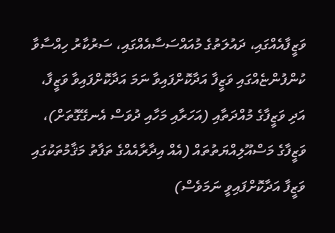ވަޒީފާއެއްގައި، ދައުލަތުގެ މުއައްސަސާއެއްގައި، ސަރުކާރު ހިއްސާވާ ކުންފުންޏެއްގައި ވަޒީފާ އަދާކޮށްފައިވާ ނަމަ އަދާކޮށްފައިވާ ވަޒީފާ، އަދި ވަޒީފާގެ މުއްދަތާއި (އަހަރާއި މަހާއި ދުވަސް އެނގޭގޮތަށް)، ވަޒީފާގެ މަސްއޫލިއްޔަތުތައް (އެއް އިދާރާއެއްގެ ތަފާތު މަޤާމުތަކުގައި ވަޒީފާ އަދާކޮށްފައިވީ ނަމަވެސް)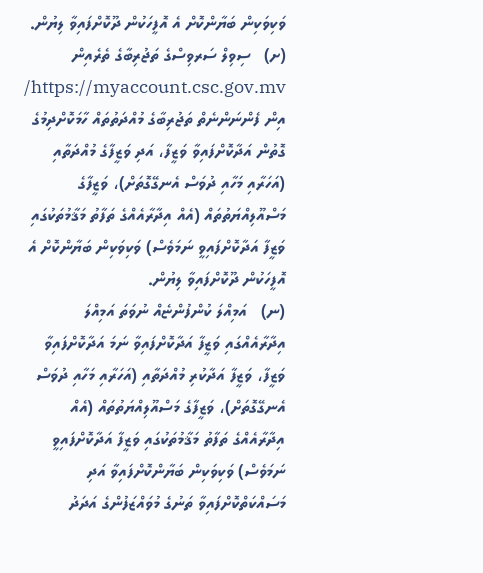ވަކިވަކިން ބަޔާންކޮށް އެ އޮފީހަކުން ދޫކޮށްފައިވާ ލިޔުން.
(ށ)   ސިވިލް ސަރވިސްގެ ތަޖުރިބާގެ ތެރެއިން https://myaccount.csc.gov.mv/ އިން ފެންނަންނެތް ތަޖުރިބާގެ މުއްދަތުތައް ހާމަކޮށްދިމުގެ ގޮތުން އަދާކޮށްފައިވާ ވަޒީފާ، އަދި ވަޒީފާގެ މުއްދަތާއި (އަހަރާއި މަހާއި ދުވަސް އެނގޭގޮތަށް)، ވަޒީފާގެ މަސްއޫލިއްޔަތުތައް (އެއް އިދާރާއެއްގެ ތަފާތު މަޤާމުތަކުގައި ވަޒީފާ އަދާކޮށްފައިވީ ނަމަވެސް) ވަކިވަކިން ބަޔާންކޮށް އެ އޮފީހަކުން ދޫކޮށްފައިވާ ލިޔުން.
(ނ)   އަމިއްލަ ކުންފުންޏެއް ނުވަތަ އަމިއްލަ އިދާރާއެއްގައި ވަޒީފާ އަދާކޮށްފައިވާ ނަމަ އަދާކޮށްފައިވާ ވަޒީފާ، ވަޒީފާ އަދާކުރި މުއްދަތާއި (އަހަރާއި މަހާއި ދުވަސް އެނގޭގޮތަށް)، ވަޒީފާގެ މަސްއޫލިއްޔަތުތައް (އެއް އިދާރާއެއްގެ ތަފާތު މަޤާމުތަކުގައި ވަޒީފާ އަދާކޮށްފައިވީ ނަމަވެސް) ވަކިވަކިން ބަޔާންކޮށްފައިވާ އަދި މަސައްކަތްކޮށްފައިވާ ތަނުގެ މުވައްޒަފުންގެ އަދަދު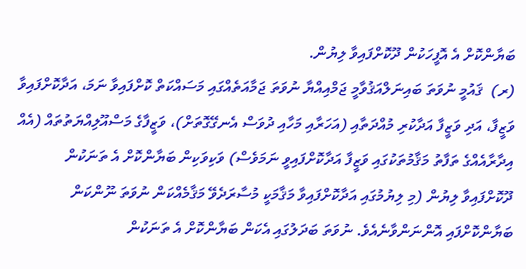ބަޔާންކޮށް އެ އޮފީހަކުން ދޫކޮށްފައިވާ ލިޔުން.
(ރ)  ޤައުމީ ނުވަތަ ބައިނަލްއަޤުވާމީ ޖަމްއިއްޔާ ނުވަތަ ޖަމާއަތެއްގައި މަސައްކަތް ކޮށްފައިވާ ނަމަ، އަދާކޮށްފައިވާ ވަޒީފާ، އަދި ވަޒީފާ އަދާކުރި މުއްދަތާއި (އަހަރާއި މަހާއި ދުވަސް އެނގޭގޮތަށް)، ވަޒީފާގެ މަސްއޫލިއްޔަތުތައް (އެއް އިދާރާއެއްގެ ތަފާތު މަޤާމުތަކުގައި ވަޒީފާ އަދާކޮށްފައިވީ ނަމަވެސް) ވަކިވަކިން ބަޔާންކޮށް އެ ތަނަކުން ދޫކޮށްފައިވާ ލިޔުން (މި ލިޔުމުގައި އަދާކޮށްފައިވާ މަޤާމަކީ މުސާރަދެވޭ މަޤާމެއްކަން ނުވަތަ ނޫންކަން ބަޔާންކޮށްފައި އޮންނަންވާނެއެވެ. ނުވަތަ ބަދަލުގައި އެކަން ބަޔާންކޮށް އެ ތަނަކުން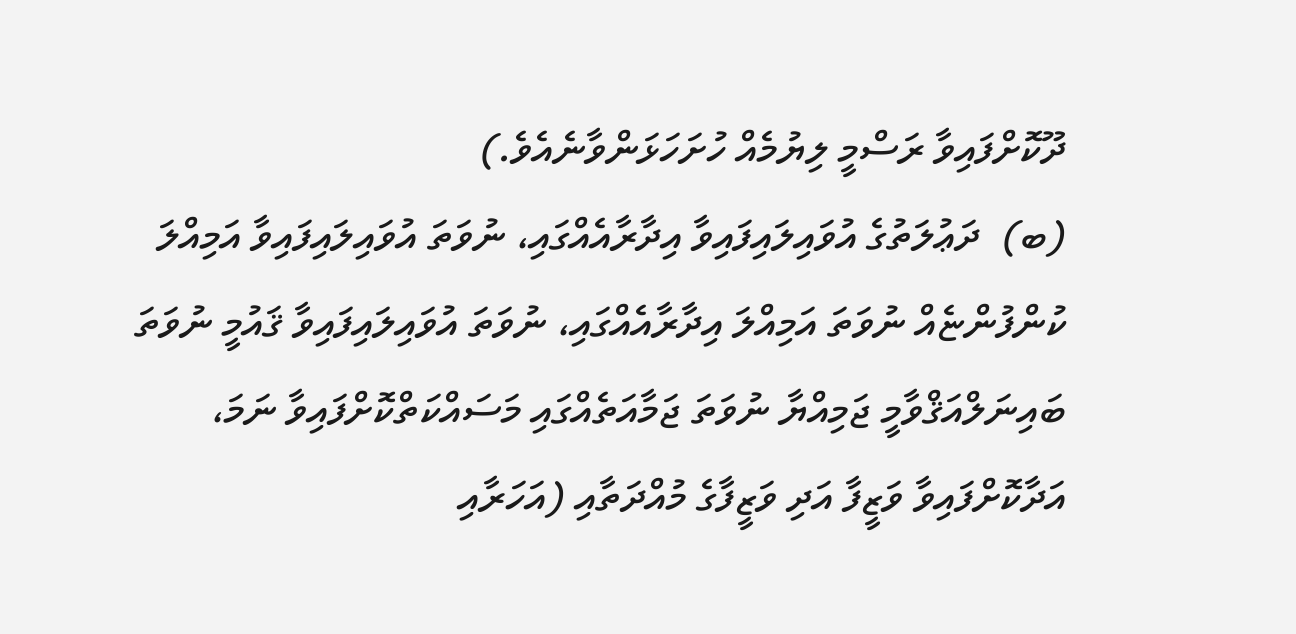ދޫކޮށްފައިވާ ރަސްމީ ލިޔުމެއް ހުށަހަޅަންވާނެއެވެ.)
(ބ)  ދަޢުލަތުގެ އުވައިލައިފައިވާ އިދާރާއެއްގައި، ނުވަތަ އުވައިލައިފައިވާ އަމިއްލަ ކުންފުންޏެއް ނުވަތަ އަމިއްލަ އިދާރާއެއްގައި، ނުވަތަ އުވައިލައިފައިވާ ޤައުމީ ނުވަތަ ބައިނަލްއަޤްވާމީ ޖަމިއްޔާ ނުވަތަ ޖަމާއަތެއްގައި މަސައްކަތްކޮށްފައިވާ ނަމަ، އަދާކޮށްފައިވާ ވަޒީފާ އަދި ވަޒީފާގެ މުއްދަތާއި (އަހަރާއި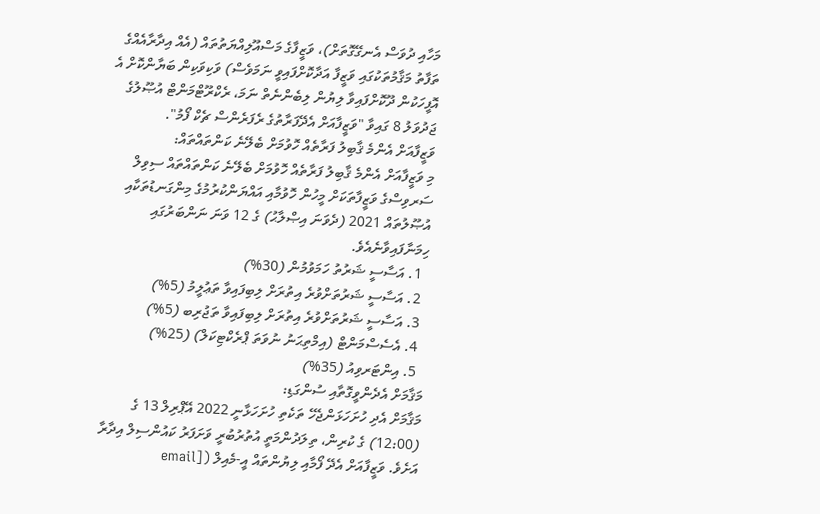މަހާއި ދުވަސް އެނގޭގޮތަށް)، ވަޒީފާގެ މަސްއޫލިއްޔަތުތައް (އެއް އިދާރާއެއްގެ ތަފާތު މަޤާމުތަކުގައި ވަޒީފާ އަދާކޮށްފައިވީ ނަމަވެސް) ވަކިވަކިން ބަޔާންކޮށް އެ އޮފީހަކުން ދޫކޮށްފައިވާ ލިޔުން ލިބެންނެތް ނަމަ، ރެކްރޫޓްމަންޓް އުޞޫލުގެ ޖަދުވަލު 8 ގައިވާ "ވަޒީފާއަށް އެދޭފަރާތުގެ ރެފަރެންސް ޗެކް ފޯމު".
ވަޒީފާއަށް އެންމެ ޤާބިލު ފަރާތެއް ހޮވުމަށް ބެލޭނެ ކަންތައްތައް:
މި ވަޒީފާއަށް އެންމެ ޤާބިލު ފަރާތެއް ހޮވުމަށް ބެލޭނެ ކަންތައްތައް ސިވިލް ސަރވިސްގެ ވަޒީފާތަކަށް މީހުން ހޮވުމާއި އައްޔަންކުރުމުގެ މިންގަނޑުތަކާއި އުޞޫލުތައް 2021 (ދެވަނަ އިޞްލާޙު) ގެ 12 ވަނަ ނަންބަރުގައި ހިމަނާފައިވާނެއެވެ.
  1. އަސާސީ ޝަރުތު ހަމަވުމުން (30%)
  2. އަސާސީ ޝަރުތަށްވުރެ އިތުރަށް ލިބިފައިވާ ތަޢުލީމު (5%)
  3. އަސާސީ ޝަރުތަށްވުރެ އިތުރަށް ލިބިފައިވާ ތަޖުރިބ (5%)
  4. އެސެސްމަންޓް (އިމްތިޙަނު ނުވަތަ ޕްރެކްޓިކަލް) (25%)
  5. އިންޓަރވިއު (35%)
މަޤާމަށް އެދެންވީގޮތާއި ސުންގަޑި:
މަޤާމަށް އެދި ހުށަހަޅަންޖެހޭ ތަކެތި ހުށަހަޅާނީ 2022 އޭޕްރިލް 13 ގެ (12:00) ގެ ކުރިން، ތިލަދުންމަތީ އުތުރުބުރީ ވަށަފަރު ކައުންސިލް އިދާރާ އަށެވެ. ވަޒީފާއަށް އެދޭ ފޯމާއި ލިޔުންތައް އީ-މެއިލް ([email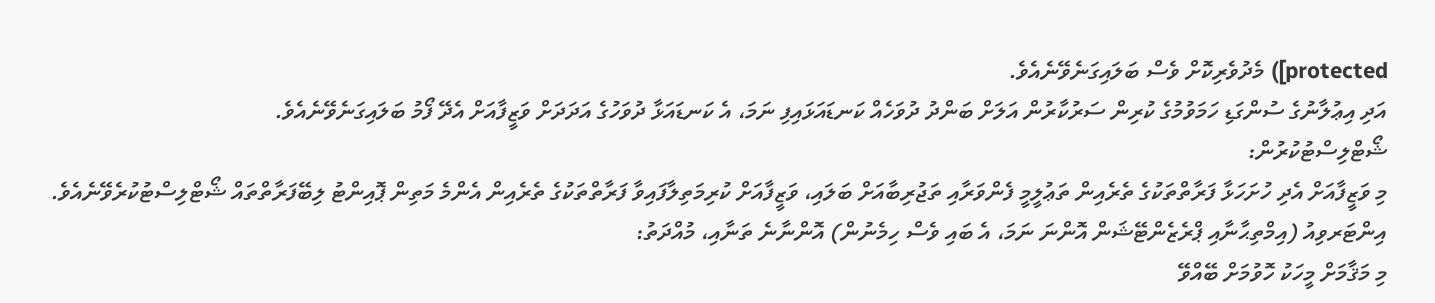protected]) މެދުވެރިކޮށް ވެސް ބަލައިގަނެވޭނެއެވެ.
އަދި އިޢުލާނުގެ ސުންގަޑި ހަމަވުމުގެ ކުރިން ސަރުކާރުން އަލަށް ބަންދު ދުވަހެއް ކަނޑައަޅައިފި ނަމަ، އެ ކަނޑައަޅާ ދުވަހުގެ އަދަދަށް ވަޒީފާއަށް އެދޭ ފޯމު ބަލައިގަނެވޭނެއެވެ.
ޝޯޓްލިސްޓުކުރުން:
މި ވަޒީފާއަށް އެދި ހުށަހަޅާ ފަރާތްތަކުގެ ތެރެއިން ތަޢުލީމީ ފެންވަރާއި ތަޖުރިބާއަށް ބަލައި، ވަޒީފާއަށް ކުރިމަތިލާފައިވާ ފަރާތްތަކުގެ ތެރެއިން އެންމެ މަތިން ޕޮއިންޓު ލިބޭފަރާތްތައް ޝޯޓްލިސްޓުކުރެވޭނެއެވެ.
އިންޓަރވިއު (އިމްތިޙާނާއި ޕްރެޒެންޓޭޝަން އޮންނަ ނަމަ، އެ ބައި ވެސް ހިމެނުން) އޮންނާނެ ތަނާއި، މުއްދަތު:
މި މަޤާމަށް މީހަކު ހޮވުމަށް ބޭއްވޭ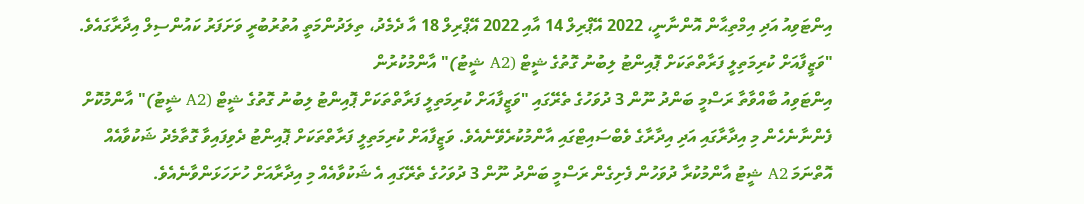އިންޓަވިއު އަދި އިމްތިޙާން އޮންނާނީ، 2022 އޭޕްރިލް 14 އާއި 2022 އޭޕްރިލް 18 އާ ދެމެދު، ތިލަދުންމަތީ އުތުރުބުރީ ވަށަފަރު ކައުންސިލް އިދާރާގައެވެ.
"ވަޒީފާއަށް ކުރިމަތިލީ ފަރާތްތަކަށް ޕޮއިންޓު ލިބުނު ގޮތުގެ ޝީޓް (A2 ޝީޓު)" އާންމުކުރުން
އިންޓަވިއު ބާއްވާތާ ރަސްމީ ބަންދު ނޫން 3 ދުވަހުގެ ތެރޭގައި "ވަޒީފާއަށް ކުރިމަތިލީ ފަރާތްތަކަށް ޕޮއިންޓު ލިބުނު ގޮތުގެ ޝީޓް (A2 ޝީޓު)" އާންމުކޮށް ފެންނާނެހެން މި އިދާރާގައި އަދި އިދާރާގެ ވެބްސައިޓްގައި އާންމުކުރެވޭނެއެވެ. ވަޒީފާއަށް ކުރިމަތިލީ ފަރާތްތަކަށް ޕޮއިންޓު ދެވިފައިވާ ގޮތާމެދު ޝަކުވާއެއް އޮތްނަމަ A2 ޝީޓު އާންމުކުރާ ދުވަހުން ފެށިގެން ރަސްމީ ބަންދު ނޫން 3 ދުވަހުގެ ތެރޭގައި އެ ޝަކުވާއެއް މި އިދާރާއަށް ހުށަހަޅަންވާނެއެވެ.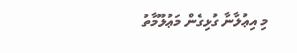މި އިޢުލާނާ ގުޅިގެން މަޢުލޫމާތު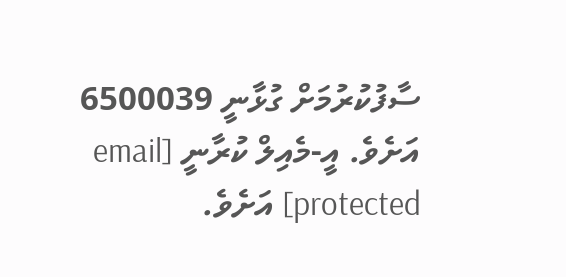ސާފުކުރުމަށް ގުޅާނީ 6500039 އަށެވެ. އީ-މެއިލް ކުރާނީ [email protected] އަށެވެ.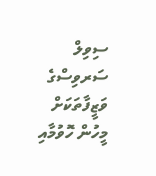ސިވިލް ސަރވިސްގެ ވަޒީފާތަކަށް މީހުން ހޮވުމާއި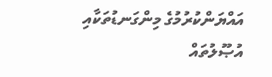އައްޔަންކުރުމުގެ މިންގަނޑުތަކާއި އުޞޫލުތައް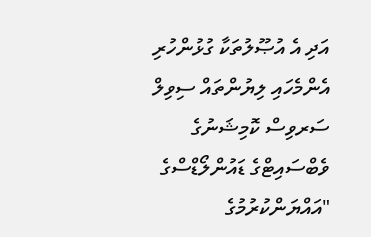އަދި އެ އުޞޫލުތަކާ ގުޅުންހުރި އެންމެހައި ލިޔުންތައް ސިވިލް ސަރވިސް ކޮމިޝަނުގެ ވެބްސައިޓްގެ ޑައުންލޯޑްސްގެ "އައްޔަންކުރުމުގެ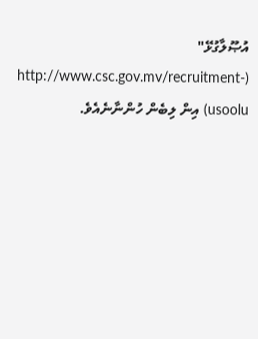އުޞޫލާގުޅޭ" (http://www.csc.gov.mv/recruitment-usoolu) އިން ލިބެން ހުންނާނެއެވެ.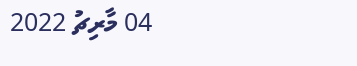04 މާރިޗު 2022